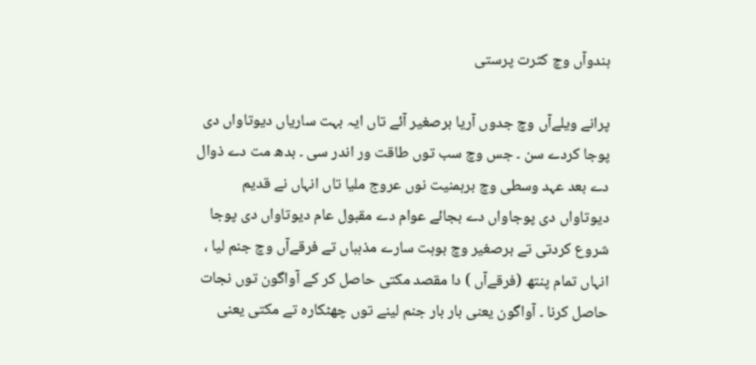ہندوآں وچ کثرت پرستی

پرانے ویلےآں وچ جدوں آریا برصغیر آئے تاں ایہ بہت ساریاں دیوتاواں دی پوجا کردے سن ۔ جس وچ سب توں طاقت ور اندر سی ۔ بدھ مت دے ذوال دے بعد عہد وسطی وچ برہمنیت نوں عروج ملیا تاں انہاں نے قدیم دیوتاواں دی پوجاواں دے بجائے عوام دے مقبول عام دیوتاواں دی پوجا شروع کردتی تے برصغیر وچ بوہت سارے مذہباں تے فرقےآں وچ جنم لیا ، انہاں تمام پنتھ (فرقےآں ) دا مقصد مکتی حاصل کر کے آواگون توں نجات حاصل کرنا ۔ آواگون یعنی بار بار جنم لینے توں چھٹکارہ تے مکتی یعنی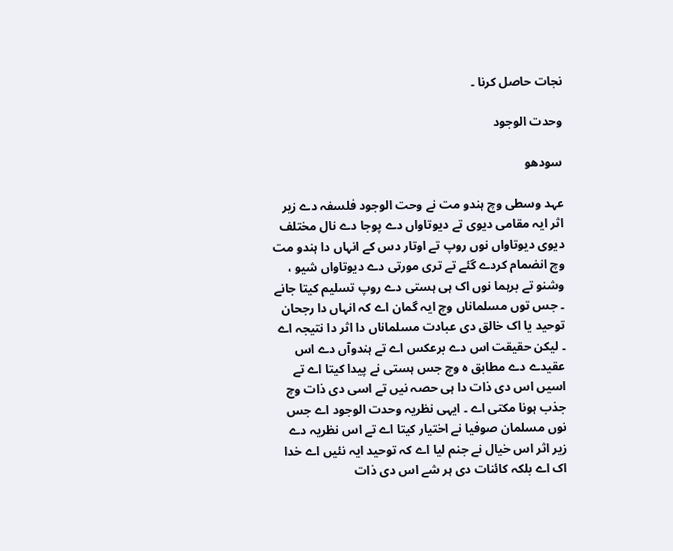نجات حاصل کرنا ۔

وحدت الوجود

سودھو

عہد وسطی وچ ہندو مت نے وحت الوجود فلسفہ دے زیر اثر ایہ مقامی دیوی تے دیوتاواں دے پوجا دے نال مختلف دیوی دیوتاواں نوں روپ تے اوتار دس کے انہاں دا ہندو مت وچ انضمام کردے گئے تے تری مورتی دے دیوتاواں شیو ، وشنو تے برہما نوں اک ہی ہستی دے روپ تسلیم کیتا جانے ۔ جس توں مسلماناں وچ ایہ گمان اے کہ انہاں دا رجحان توحید یا اک خالق دی عبادت مسلماناں دا اثر دا نتیجہ اے ۔ لیکن حقیقت اس دے برعکس اے تے ہندوآں دے اس عقیدے دے مطابق ہ وچ جس ہستی نے پیدا کیتا اے تے اسيں اس دی ذات دا ہی حصہ نيں تے اسی دی ذات وچ جذب ہونا مکتی اے ۔ ایہی نظریہ وحدت الوجود اے جس نوں مسلمان صوفیا نے اختیار کیتا اے تے اس نظریہ دے زیر اثر اس خیال نے جنم لیا اے کہ توحید ایہ نئيں اے خدا اک اے بلکہ کائنات دی ہر شے اس دی ذات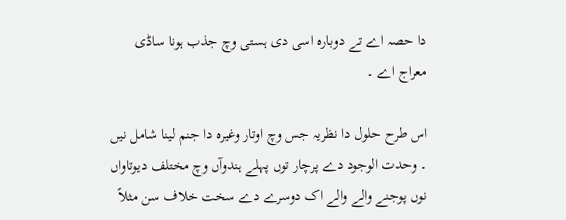دا حصہ اے تے دوبارہ اسی دی ہستی وچ جذب ہونا ساڈی معراج اے ۔

اس طرح حلول دا نظریہ جس وچ اوتار وغیرہ دا جنم لینا شامل نيں ۔ وحدت الوجود دے پرچار توں پہلے ہندوآں وچ مختلف دیوتاواں نوں پوجنے والے والے اک دوسرے دے سخت خلاف سن مثلاً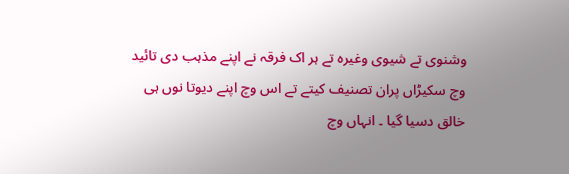وشنوی تے شیوی وغیرہ تے ہر اک فرقہ نے اپنے مذہب دی تائید وچ سکیڑاں پران تصنیف کيتے تے اس وچ اپنے دیوتا نوں ہی خالق دسیا گیا ۔ انہاں وچ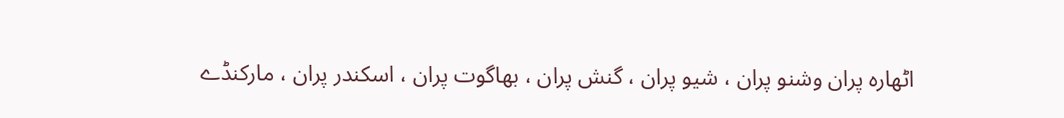اٹھارہ پران وشنو پران ، شیو پران ، گنش پران ، بھاگوت پران ، اسکندر پران ، مارکنڈے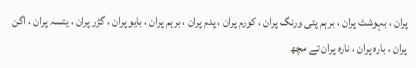پران ، بہوشٹ پران ، برہم پتی ورنگ پران ، کورم پران ، پدم پران ، برہم پران ، بایو پران ، گڑر پران ، یتسہ پران ، اگن پران ، بارہ پران ، نارہ پران تے مچھ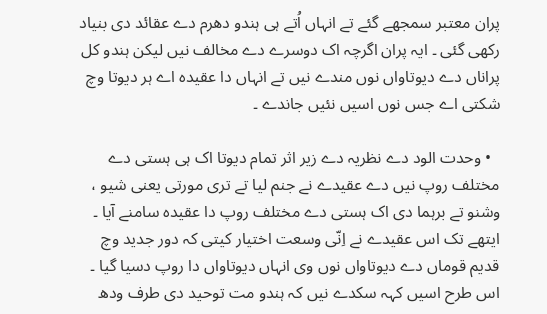پران معتبر سمجھے گئے تے انہاں اُتے ہی ہندو دھرم دے عقائد دی بنیاد رکھی گئی ۔ ایہ پران اگرچہ اک دوسرے دے مخالف نيں لیکن ہندو کل پراناں دے دیوتاواں نوں مندے نيں تے انہاں دا عقیدہ اے ہر دیوتا وچ شکتی اے جس نوں اسيں نئيں جاندے ۔

  • وحدت الود دے نظریہ دے زیر اثر تمام دیوتا اک ہی ہستی دے مختلف روپ نيں دے عقیدے نے جنم لیا تے تری مورتی یعنی شیو ، وشنو تے برہما دی اک ہستی دے مختلف روپ دا عقیدہ سامنے آیا ۔ ایتھے تک اس عقیدے نے اِنّی وسعت اختیار کيتی کہ دور جدید وچ قدیم قوماں دے دیوتاواں نوں وی انہاں دیوتاواں دا روپ دسیا گیا ۔ اس طرح اسيں کہہ سکدے نيں کہ ہندو مت توحید دی طرف ودھ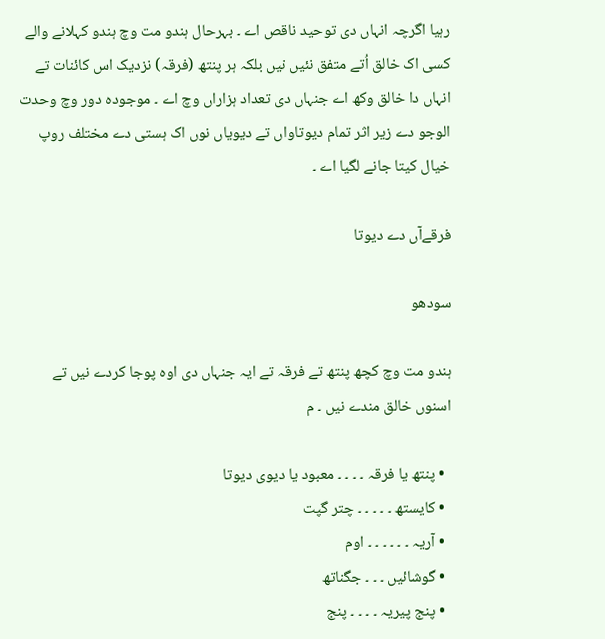رہیا اگرچہ انہاں دی توحید ناقص اے ۔ بہرحال ہندو مت وچ ہندو کہلانے والے کسی اک خالق اُتے متفق نئيں نيں بلکہ ہر پنتھ (فرقہ) نزدیک اس کائنات تے انہاں دا خالق وکھ اے جنہاں دی تعداد ہزاراں وچ اے ۔ موجودہ دور وچ وحدت الوجو دے زیر اثر تمام دیوتاواں تے دیویاں نوں اک ہستی دے مختلف روپ خیال کیتا جانے لگیا اے ۔

فرقےآں دے دیوتا

سودھو

ہندو مت وچ کچھ پنتھ تے فرقہ تے ایہ جنہاں دی اوہ پوجا کردے نيں تے اسنوں خالق مندے نيں ۔ م

  • پنتھ یا فرقہ ۔ ۔ ۔ ۔ معبود یا دیوی دیوتا
  • کایستھ ۔ ۔ ۔ ۔ ۔ چتر گپت
  • آریہ ۔ ۔ ۔ ۔ ۔ ۔ اوم
  • گوشائیں ۔ ۔ ۔ جگناتھ
  • پنج پیریہ ۔ ۔ ۔ ۔ پنج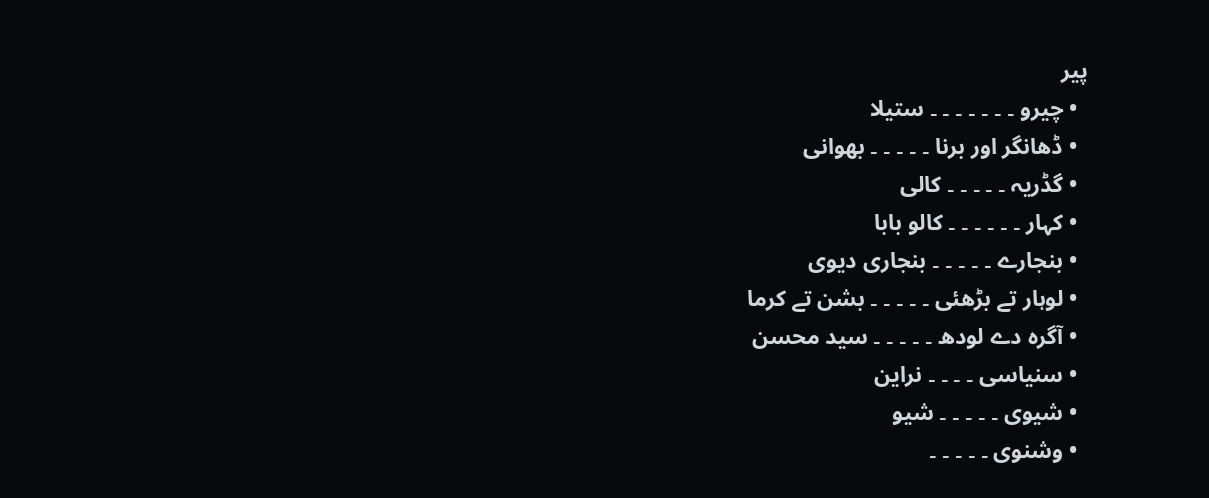پیر
  • چیرو ۔ ۔ ۔ ۔ ۔ ۔ ۔ ستیلا
  • ڈھانگر اور برنا ۔ ۔ ۔ ۔ ۔ بھوانی
  • گڈریہ ۔ ۔ ۔ ۔ ۔ کالی
  • کہار ۔ ۔ ۔ ۔ ۔ ۔ کالو بابا
  • بنجارے ۔ ۔ ۔ ۔ ۔ بنجاری دیوی
  • لوہار تے بڑھئی ۔ ۔ ۔ ۔ ۔ بشن تے کرما
  • آگرہ دے لودھ ۔ ۔ ۔ ۔ ۔ سید محسن
  • سنیاسی ۔ ۔ ۔ ۔ نراین
  • شیوی ۔ ۔ ۔ ۔ ۔ شیو
  • وشنوی ۔ ۔ ۔ ۔ ۔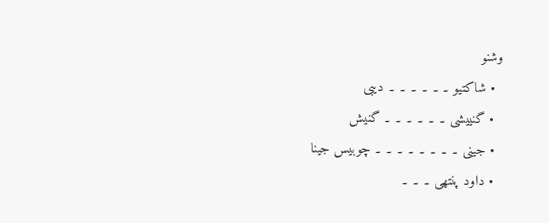وشنو
  • شاکتیو ۔ ۔ ۔ ۔ ۔ ۔ دیبی
  • گنییشی ۔ ۔ ۔ ۔ ۔ ۔ گنیش
  • جینی ۔ ۔ ۔ ۔ ۔ ۔ ۔ ۔ چوبیس جینا
  • داود پنتھی ۔ ۔ ۔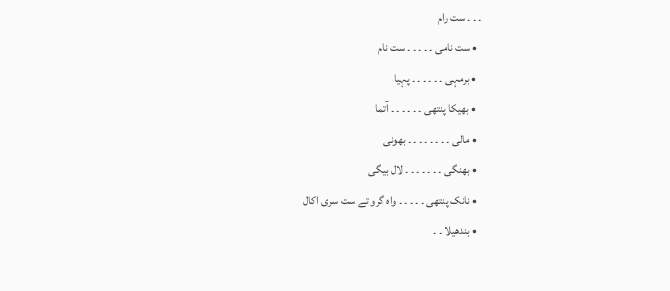۔ ۔ ۔ ست رام
  • ست نامی ۔ ۔ ۔ ۔ ۔ ست نام
  • برمہی ۔ ۔ ۔ ۔ ۔ ۔ پہیا
  • بھیکا پنتھی ۔ ۔ ۔ ۔ ۔ ۔ آتما
  • مالی ۔ ۔ ۔ ۔ ۔ ۔ ۔ ۔ بھونی
  • بھنگی ۔ ۔ ۔ ۔ ۔ ۔ ۔ لال بیگی
  • نانک پنتھی ۔ ۔ ۔ ۔ ۔ واہ گرو تے ست سری اکال
  • بندھیلا ۔ ۔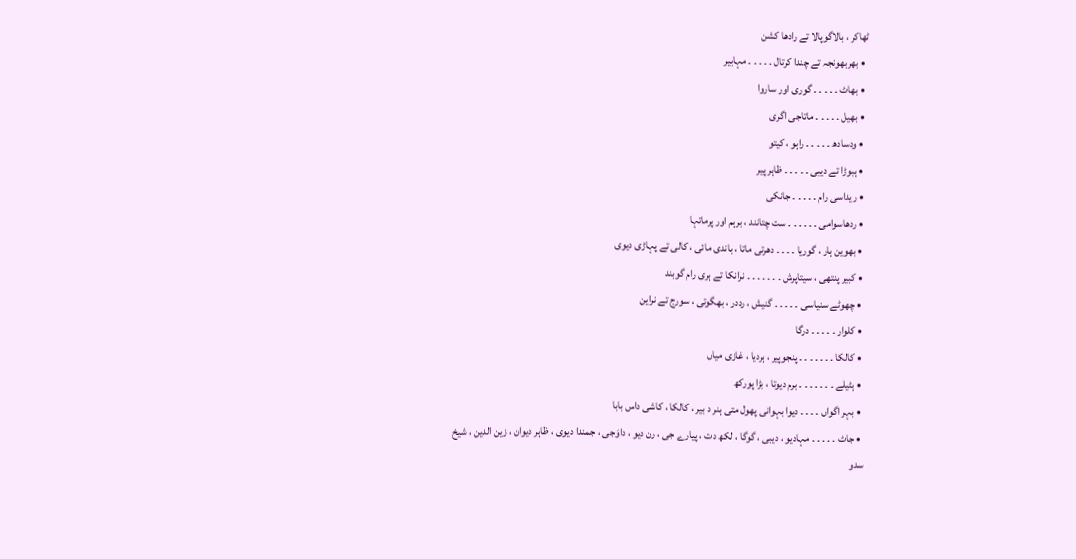ٹھاکر ، بالاگوپالا تے رادھا کشن
  • بھربھونجہ تے چندا کرتال ۔ ۔ ۔ ۔ ۔ مہابیر
  • بھاٹ ۔ ۔ ۔ ۔ ۔ گوری اور ساروا
  • بھیل ۔ ۔ ۔ ۔ ۔ ماتاجی اگری
  • ودسادھ ۔ ۔ ۔ ۔ ۔ راہو ، کیتو
  • ہبوڑا تے دیبی ۔ ۔ ۔ ۔ ۔ ظاہر پیر
  • ریداسی رام ۔ ۔ ۔ ۔ ۔ جانکی
  • ردھاسوامی ۔ ۔ ۔ ۔ ۔ ۔ ست چتانند ، برہم اور پرماتہا
  • بھوین ہار ، گوریا ۔ ۔ ۔ ۔ دھرتی ماتا ، باندی مائی ، کالی تے پہاڑی دیوی
  • کبیر پنتھی ، سیتاپرش ۔ ۔ ۔ ۔ ۔ ۔ ۔ نرانکا تے ہری رام گوبند
  • چھوٹے سنیاسی ۔ ۔ ۔ ۔ ۔ گنیش ، رددر ، بھگوتی ، سورج تے نراین
  • کلوار ۔ ۔ ۔ ۔ ۔ درگا
  • کالکا ۔ ۔ ۔ ۔ ۔ ۔ ۔ پنجوپیر ، ہردیا ، غازی میاں
  • ہٹیلے ۔ ۔ ۔ ۔ ۔ ۔ ۔ برم دیوتا ، بڑا پورکھ
  • بہر اگواں ۔ ۔ ۔ ۔ دیوا بہوانی پھول متی ہنر د بیر ، کالکا ، کاشی داس بابا
  • جاٹ ۔ ۔ ۔ ۔ ۔ مہادیو ، دیبی ، گوگا ، لکھ دت ، پیارے جی ، رن دیو ، داوَجی ، جمندا دیوی ، ظاہر دیوان ، زین الدین ، شیخ سدو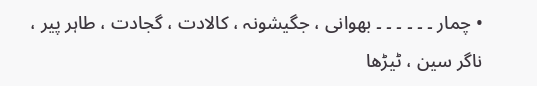• چمار ۔ ۔ ۔ ۔ ۔ ۔ بھوانی ، جگیشونہ ، کالادت ، گجادت ، طاہر پیر ، ناگر سین ، ٹیڑھا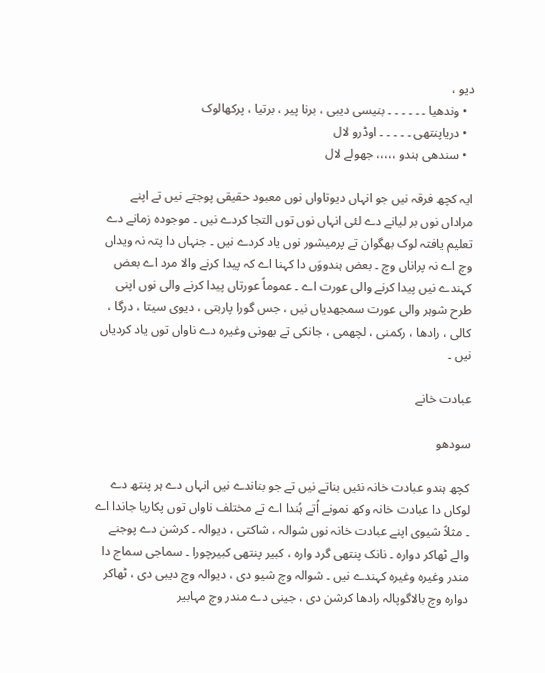دیو ،
  • وندھیا ۔ ۔ ۔ ۔ ۔ ۔ بنیسی دیبی ، برنا پیر ، برتیا ، پرکھالوک
  • دریاپنتھی ۔ ۔ ۔ ۔ ۔ اوڈرو لال
  • سندھی ہندو ،،،،، جھولے لال

ایہ کچھ فرقہ نيں جو انہاں دیوتاواں نوں معبود حقیقی پوجتے نيں تے اپنے مراداں نوں بر لیانے دے لئی انہاں نوں توں التجا کردے نيں ۔ موجودہ زمانے دے تعلیم یافتہ لوک بھگوان تے پرمیشور نوں یاد کردے نيں ۔ جنہاں دا پتہ نہ ویداں وچ اے نہ پراناں وچ ۔ بعض ہندووَں دا کہنا اے کہ پیدا کرنے والا مرد اے بعض کہندے نيں پیدا کرنے والی عورت اے ۔ عموماً عورتاں پیدا کرنے والی نوں اپنی طرح شوہر والی عورت سمجھدیاں نيں ، جس گورا پاربتی ، دیوی سیتا ، درگا ، کالی ، رادھا ، رکمنی ، لچھمی ، جانکی تے بھونی وغیرہ دے ناواں توں یاد کردیاں نيں ۔

عبادت خانے

سودھو

کچھ ہندو عبادت خانہ نئيں بناتے نيں تے جو بناندے نيں انہاں دے ہر پنتھ دے لوکاں دا عبادت خانہ وکھ نمونے اُتے ہُندا اے تے مختلف ناواں توں پکاریا جاندا اے ۔ مثلاً شیوی اپنے عبادت خانہ نوں شوالہ ، شاکتی ، دیوالہ ۔ کرشن دے پوجنے والے ٹھاکر دوارہ ۔ نانک پنتھی گرد وارہ ، کبیر پنتھی کبیرچورا ۔ سماجی سماج دا مندر وغیرہ وغیرہ کہندے نيں ۔ شوالہ وچ شیو دی ، دیوالہ وچ دیبی دی ، ٹھاکر دوارہ وچ بالاگوپالہ رادھا کرشن دی ، جینی دے مندر وچ مہابیر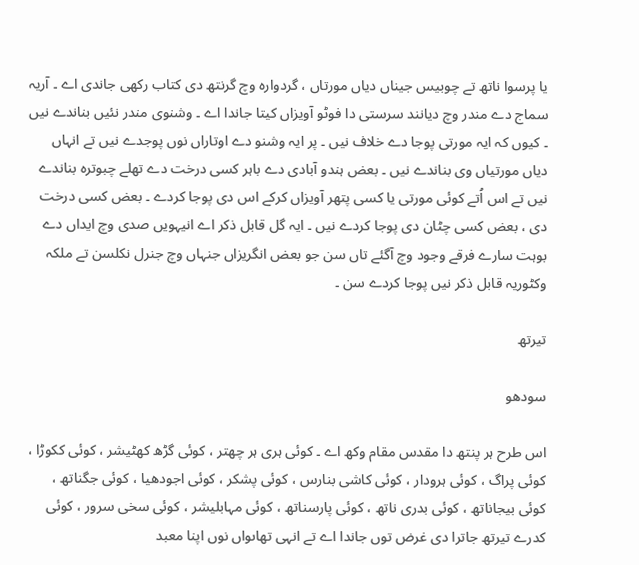یا پرسوا ناتھ تے چوبیس جیناں دیاں مورتاں ، گردوارہ وچ گرنتھ دی کتاب رکھی جاندی اے ۔ آریہ سماج دے مندر وچ دیانند سرستی دا فوٹو آویزاں کیتا جاندا اے ۔ وشنوی مندر نئيں بناندے نيں ۔ کیوں کہ ایہ مورتی پوجا دے خلاف نيں ۔ پر ایہ وشنو دے اوتاراں نوں پوجدے نيں تے انہاں دیاں مورتیاں وی بناندے نيں ۔ بعض ہندو آبادی دے باہر کسی درخت دے تھلے چبوترہ بناندے نيں تے اس اُتے کوئی مورتی یا کسی پتھر آویزاں کرکے اس دی پوجا کردے ۔ بعض کسی درخت دی ، بعض کسی چٹان دی پوجا کردے نيں ۔ ایہ گل قابل ذکر اے انیہويں صدی وچ ایداں دے بوہت سارے فرقے وجود وچ آگئے تاں سن جو بعض انگریزاں جنہاں وچ جنرل نکلسن تے ملکہ وکٹوریہ قابل ذکر نيں پوجا کردے سن ۔

تیرتھ

سودھو

اس طرح ہر پنتھ دا مقدس مقام وکھ اے ۔ کوئی ہری ہر چھتر ، کوئی گڑھ کھٹیشر ، کوئی ککوڑا ، کوئی پراگ ، کوئی ہرودار ، کوئی کاشی بنارس ، کوئی پشکر ، کوئی اجودھیا ، کوئی جگناتھ ، کوئی بیجاناتھ ، کوئی بدری ناتھ ، کوئی پارسناتھ ، کوئی مہابلیشر ، کوئی سخی سرور ، کوئی کدرے تیرتھ جاترا دی غرض توں جاندا اے تے انہی تھاںواں نوں اپنا معبد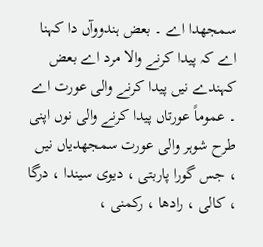سمجھدا اے ۔ بعض ہندووآں دا کہنا اے کہ پیدا کرنے والا مرد اے بعض کہندے نيں پیدا کرنے والی عورت اے ۔ عموماً عورتاں پیدا کرنے والی نوں اپنی طرح شوہر والی عورت سمجھدیاں نيں ، جس گورا پاربتی ، دیوی سیندا ، درگا ، کالی ، رادھا ، رکمنی ،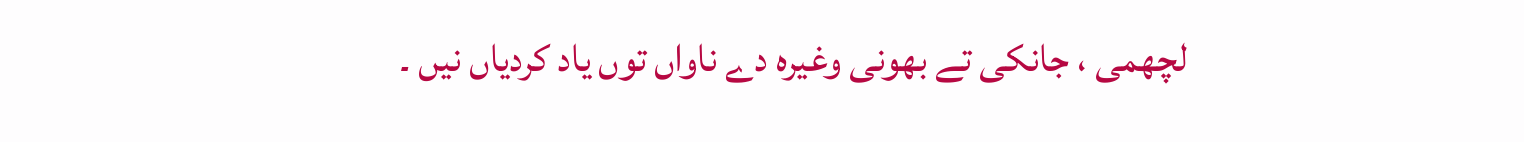لچھمی ، جانکی تے بھونی وغیرہ دے ناواں توں یاد کردیاں نيں ۔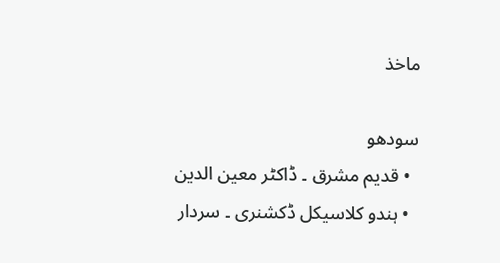ماخذ

سودھو
  • قدیم مشرق ۔ ڈاکٹر معین الدین
  • ہندو کلاسیکل ڈکشنری ۔ سردار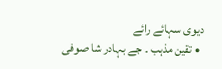دیوی سہائے رائے
  • تقین مذہب ۔ جے بہادر شا صوفی